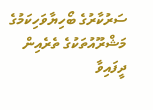ސަރުކާރުގެ ބޯހިޔާވަހިކަމުގެ މަޝްރޫއުތަކުގެ ތެރެއިން ދީފައިވާ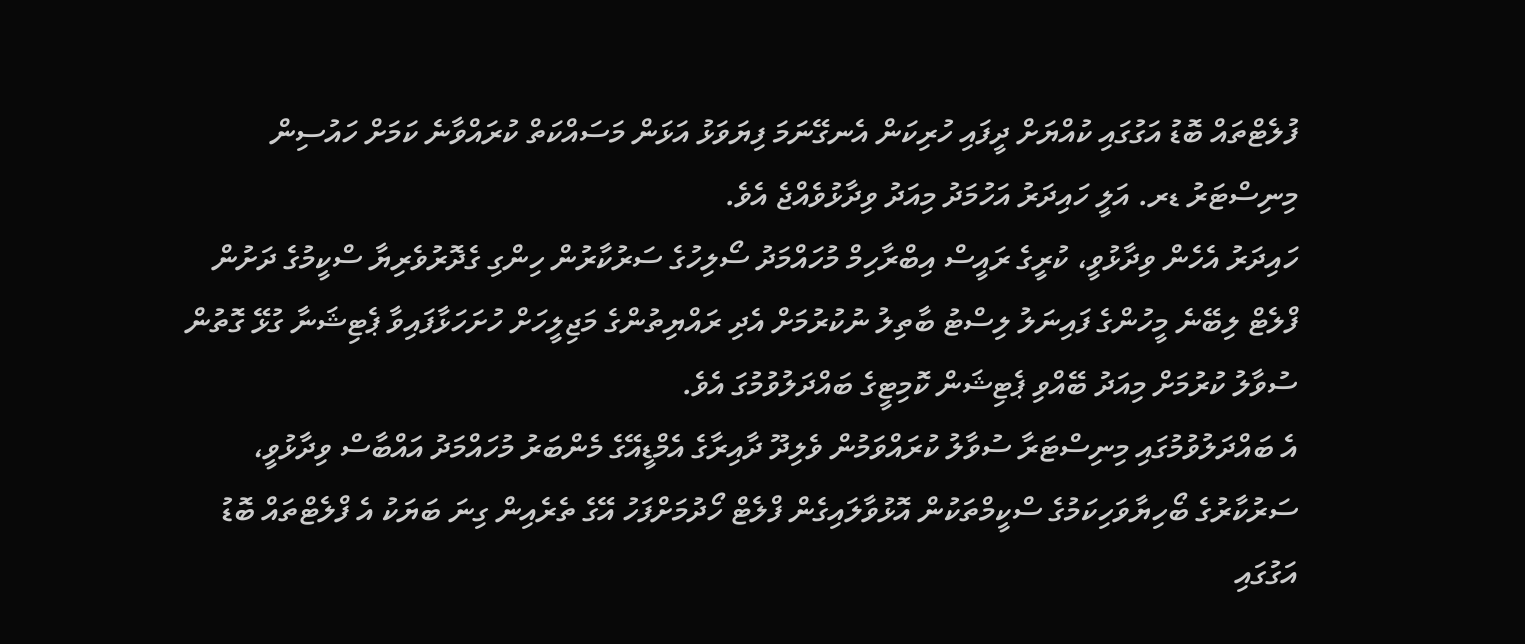ފުލެޓްތައް ބޮޑު އަގުގައި ކުއްޔަށް ދީފައި ހުރިކަން އެނގޭނަމަ ފިޔަވަޅު އަޅަން މަސައްކަތް ކުރައްވާނެ ކަމަށް ހައުސިން މިނިސްޓަރު ޑރ. އަލީ ހައިދަރު އަހުމަދު މިއަދު ވިދާޅުވެއްޖެ އެވެ.
ހައިދަރު އެހެން ވިދާޅުވީ، ކުރީގެ ރައީސް އިބްރާހިމް މުހައްމަދު ސޯލިހުގެ ސަރުކާރުން ހިންގި ގެދޮރުވެރިޔާ ސްކީމުގެ ދަށުން ފްލެޓް ލިބޭނެ މީހުންގެ ފައިނަލު ލިސްޓު ބާތިލު ނުކުރުމަށް އެދި ރައްޔިތުންގެ މަޖިލީހަށް ހުށަހަޅާފައިވާ ޕެޓިޝަނާ ގުޅޭ ގޮތުން ސުވާލު ކުރުމަށް މިއަދު ބޭއްވި ޕެޓިޝަން ކޮމިޓީގެ ބައްދަލުވުމުގަ އެވެ.
އެ ބައްދަލުވުމުގައި މިނިސްޓަރާ ސުވާލު ކުރައްވަމުން ވެލިދޫ ދާއިރާގެ އެމްޑީއޭގެ މެންބަރު މުހައްމަދު އައްބާސް ވިދާޅުވީ، ސަރުކާރުގެ ބޯހިޔާވަހިކަމުގެ ސްކީމްތަކުން އޮޅުވާލައިގެން ފްލެޓް ހޯދުމަށްފަހު އޭގެ ތެރެއިން ގިނަ ބަޔަކު އެ ފްލެޓްތައް ބޮޑު އަގުގައި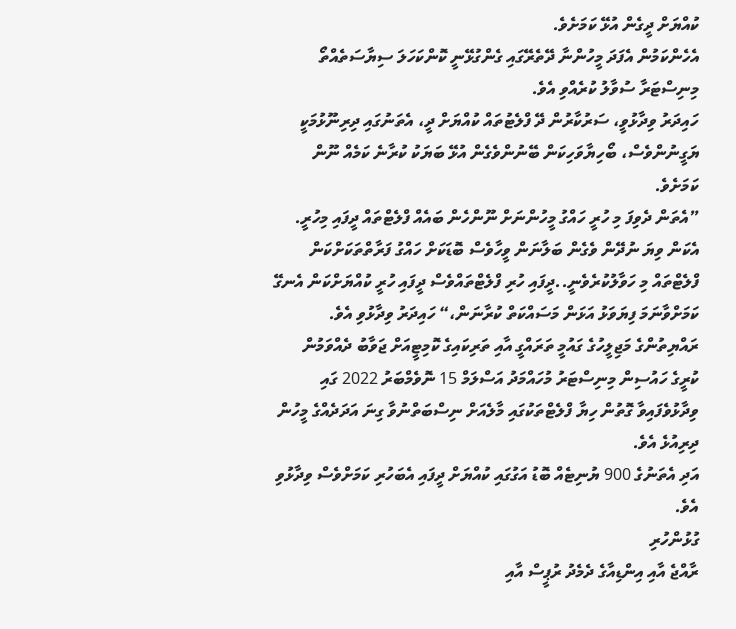ކުއްޔަށް ދީގެން އުޅޭ ކަމަށެވެ.
އެހެންކަމުން އެފަދަ މީހުންނާ ދޭތެރޭގައި ގެންގުޅޭނީ ކޮންކަހަލަ ސިޔާސަތެއްތޯ މިނިސްޓަރާ ސުވާލު ކުރެއްވި އެވެ.
ހައިދަރު ވިދާޅުވީ، ސަރުކާރުން ދޭ ފްލެޓުތައް ކުއްޔަށް ދީ، އެތަނުގައި ދިރިނޫޅުމަކީ ޔަގީނުންވެސް، ބޯހިޔާވަހިކަން ބޭނުންވެގެން އުޅޭ ބަޔަކު ކުރާނެ ކަމެއް ނޫން ކަމަށެވެ.
”އެތަން ދެވިފަ މި ހުރީ ހައްގު މީހުންނަށް ނޫންހެން ބައެއް ފްލެޓްތައް ދީފައި މިހުރީ. އެކަން ވިޔަ ނުދޭން ވެގެން ބަލާނަން ވީހާވެސް ބޮޑަކަށް ހައްގު ފަރާތްތަކަށްކަން ފްލެޓްތައް މި ހަވާލުކުރެވެނީ..ދީފައި ހުރި ފްލެޓްތައްވެސް ދީފައި ހުރީ ކުއްޔަށްކަން އެނގޭ ކަމަށްވާނަމަ ފިޔަވަޅު އަޅަން މަސައްކަތް ކުރާނަން،“ ހައިދަރު ވިދާޅުވި އެވެ.
ރައްޔިތުންގެ މަޖިލީހުގެ ގައުމީ ތަރައްގީ އާއި ތަރިކައިގެ ކޮމިޓީއަށް ޖަވާބު ދެއްވަމުން ކުރީގެ ހައުސިން މިނިސްޓަރު މުހައްމަދު އަސްލަމް 15 ނޮވެމްބަރު 2022 ގައި ވިދާޅުވެފައިވާ ގޮތުން ހިޔާ ފްލެޓްތަކުގައި މާލެއަށް ނިސްބަތްނުވާ ގިނަ އަދަދެއްގެ މީހުން ދިރިއުޅެ އެވެ.
އަދި އެތަނުގެ 900 ޔުނިޓެއް ބޮޑު އަގުގައި ކުއްޔަށް ދީފައި އެބަހުރި ކަމަށްވެސް ވިދާޅުވި އެވެ.
ގުޅުންހުރި
ރާއްޖެ އާއި އިންޑިއާގެ ދެމެދު ރުޕީސް އާއި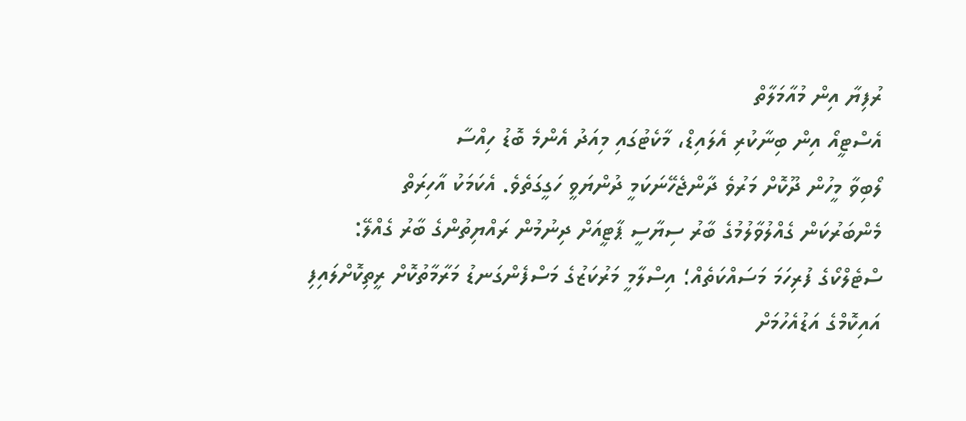ރުފިޔާ އިން މުއާމަލާތް
އެސްޓީއޯ އިން ބިނާކުރި އެލައިޑް، މާކެޓުގައި މިއަދު އެންމެ ބޮޑު ހިއްސާ
ލޯބިވާ މީހުން ދޫކޮށް މަރުވެ ދާންޖެހޭނަކަމީ ދުންޔަވީ ހަގީގަތެވެ. އެކަމަކު އާހިރަތް
މެންބަރުކަން ގެއްލުވާލުމުގެ ބާރު ސިޔާސީ ޕާޓީއަށް ދިނުމުން ރައްޔިތުންގެ ބާރު ގެއްލޭ:
ސްޓެލްކޯގެ ފުރިހަމަ މަސައްކަތެއް؛ އިސްލާމީ މަރުކަޒުގެ މަސްފެންގަނޑު މަރާމާތުކޮށް ރީތިކޮށްލައިފި
އައިކޮމްގެ އަޑުއެހުމަށް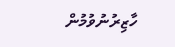ހާޒިރުނުވުމުން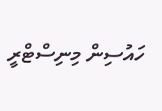ހައުސިން މިނިސްޓްރީ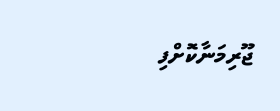ޖޫރިމަނާކޮށްފި